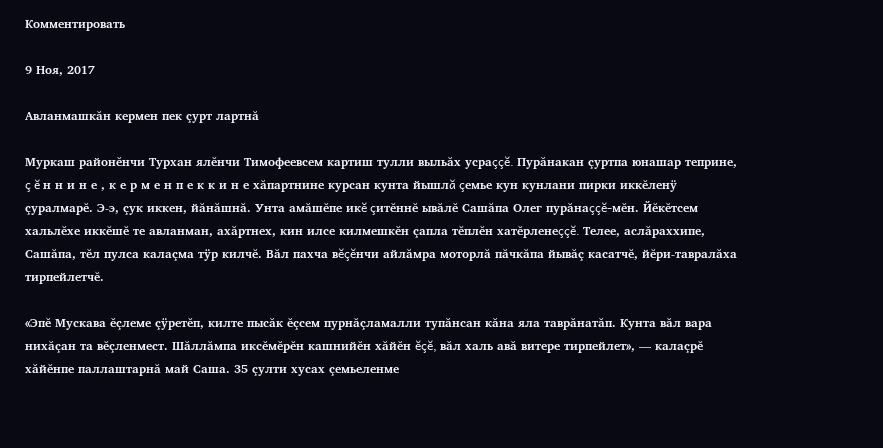Комментировать

9 Ноя, 2017

Авланмашкăн кермен пек çурт лартнă

Муркаш районĕнчи Турхан ялĕнчи Тимофеевсем картиш тулли выльăх усраççĕ. Пурăнакан çуртпа юнашар теприне, ç ĕ н н и н е , к е р м е н п е к к и н е хăпартнине курсан кунта йышлă çемье кун кунлани пирки иккĕленÿ çуралмарĕ. Э-э, çук иккен, йăнăшнă. Унта амăшĕпе икĕ çитĕннĕ ывăлĕ Сашăпа Олег пурăнаççĕ-мĕн. Йĕкĕтсем хальлĕхе иккĕшĕ те авланман, ахăртнех, кин илсе килмешкĕн çапла тĕплĕн хатĕрленеççĕ. Телее, аслăраххипе, Сашăпа, тĕл пулса калаçма тÿр килчĕ. Вăл пахча вĕçĕнчи айлăмра моторлă пăчкăпа йывăç касатчĕ, йĕри-тавралăха тирпейлетчĕ.

«Эпĕ Мускава ĕçлеме çÿретĕп, килте пысăк ĕçсем пурнăçламалли тупăнсан кăна яла таврăнатăп. Кунта вăл вара нихăçан та вĕçленмест. Шăллăмпа иксĕмĕрĕн кашнийĕн хăйĕн ĕçĕ, вăл халь авă витере тирпейлет», — калаçрĕ хăйĕнпе паллаштарнă май Саша. 35 çулти хусах çемьеленме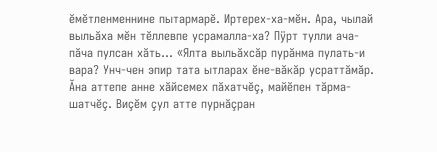ĕмĕтленменнине пытармарĕ. Иртерех-ха-мĕн. Ара, чылай выльăха мĕн тĕллевпе усрамалла-ха? Пÿрт тулли ача- пăча пулсан хăть... «Ялта выльăхсăр пурăнма пулать-и вара? Унч-чен эпир тата ытларах ĕне-вăкăр усраттăмăр. Ăна аттепе анне хăйсемех пăхатчĕç, майĕпен тăрма-шатчĕç. Виçĕм çул атте пурнăçран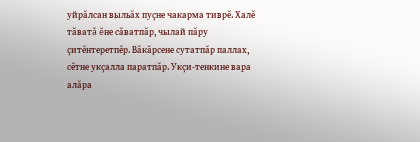уйрăлсан выльăх пуçне чакарма тиврĕ. Халĕ тăватă ĕне сăватпăр, чылай пăру çитĕнтеретпĕр. Вăкăрсене сутатпăр паллах, сĕтне укçалла паратпăр. Укçи-тенкине вара алăра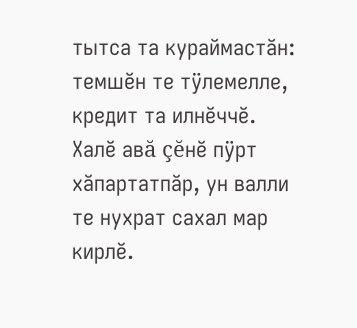тытса та кураймастăн: темшĕн те тÿлемелле, кредит та илнĕччĕ. Халĕ авă çĕнĕ пÿрт хăпартатпăр, ун валли те нухрат сахал мар кирлĕ.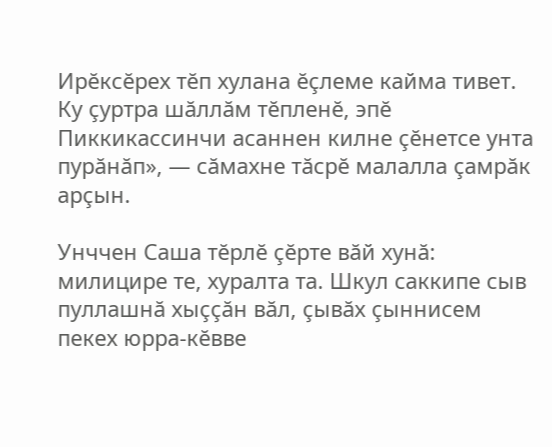Ирĕксĕрех тĕп хулана ĕçлеме кайма тивет. Ку çуртра шăллăм тĕпленĕ, эпĕ Пиккикассинчи асаннен килне çĕнетсе унта пурăнăп», — сăмахне тăсрĕ малалла çамрăк арçын.

Унччен Саша тĕрлĕ çĕрте вăй хунă: милицире те, хуралта та. Шкул саккипе сыв пуллашнă хыççăн вăл, çывăх çыннисем пекех юрра-кĕвве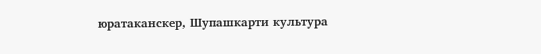юратаканскер, Шупашкарти культура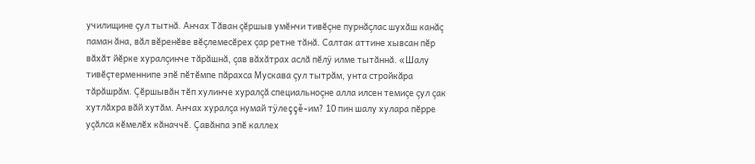училищине çул тытнă. Анчах Тăван çĕршыв умĕнчи тивĕçне пурнăçлас шухăш канăç паман ăна, вăл вĕренĕве вĕçлемесĕрех çар ретне тăнă. Салтак аттине хывсан пĕр вăхăт йĕрке хуралçинче тăрăшнă, çав вăхăтрах аслă пĕлÿ илме тытăннă. «Шалу тивĕçтерменнипе эпĕ пĕтĕмпе пăрахса Мускава çул тытрăм, унта стройкăра тăрăшрăм. Çĕршывăн тĕп хулинче хуралçă специальноçне алла илсен темиçе çул çак хутлăхра вăй хутăм. Анчах хуралçа нумай тÿлеççĕ-им? 10 пин шалу хулара пĕрре уçăлса кĕмелĕх кăначчĕ. Çавăнпа эпĕ каллех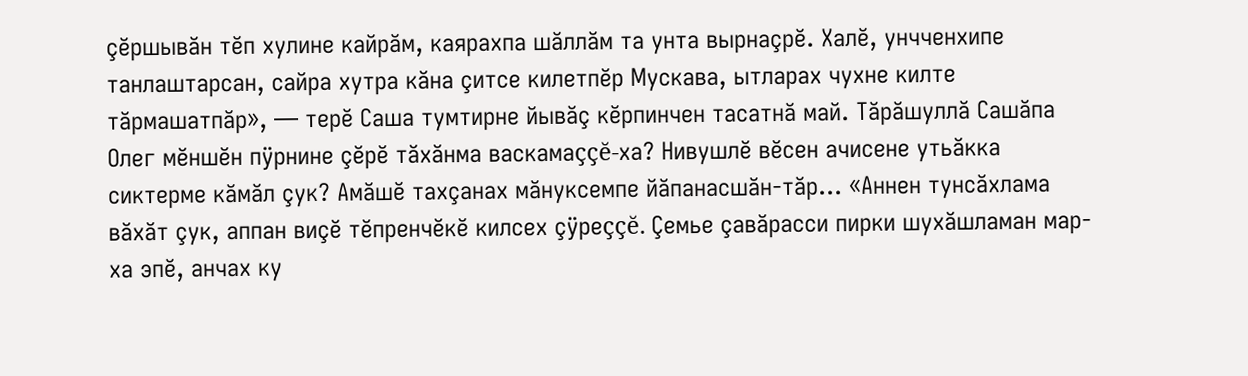çĕршывăн тĕп хулине кайрăм, каярахпа шăллăм та унта вырнаçрĕ. Халĕ, унчченхипе танлаштарсан, сайра хутра кăна çитсе килетпĕр Мускава, ытларах чухне килте тăрмашатпăр», — терĕ Саша тумтирне йывăç кĕрпинчен тасатнă май. Тăрăшуллă Сашăпа Олег мĕншĕн пÿрнине çĕрĕ тăхăнма васкамаççĕ-ха? Нивушлĕ вĕсен ачисене утьăкка сиктерме кăмăл çук? Амăшĕ тахçанах мăнуксемпе йăпанасшăн-тăр... «Аннен тунсăхлама вăхăт çук, аппан виçĕ тĕпренчĕкĕ килсех çÿреççĕ. Çемье çавăрасси пирки шухăшламан мар-ха эпĕ, анчах ку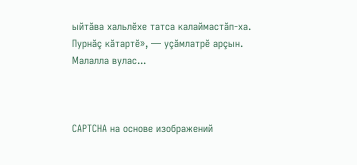ыйтăва хальлĕхе татса калаймастăп-ха. Пурнăç кăтартĕ», — уçăмлатрĕ арçын. Малалла вулас...



CAPTCHA на основе изображений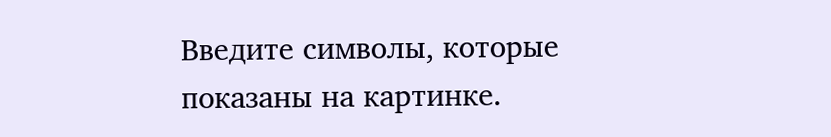Введите символы, которые показаны на картинке.